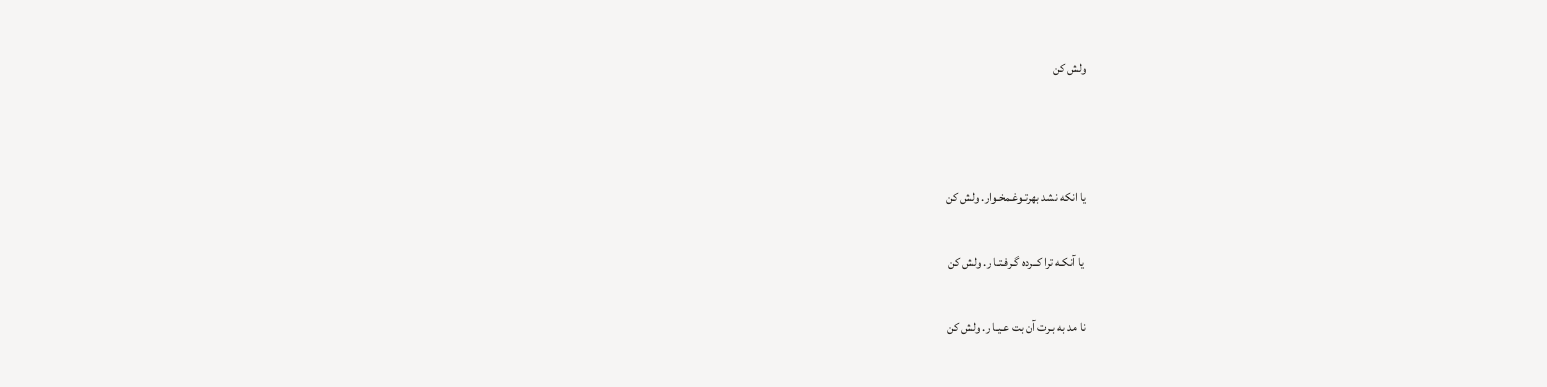ولش کن



یا انکه نشد بهرتـوغـمخـوار. ولش کن

 یا آنکـه ترا کــرده گـرفـتـا ر. ولش کن

نا مد به بـرت آن بت عـیـا ر. ولش کن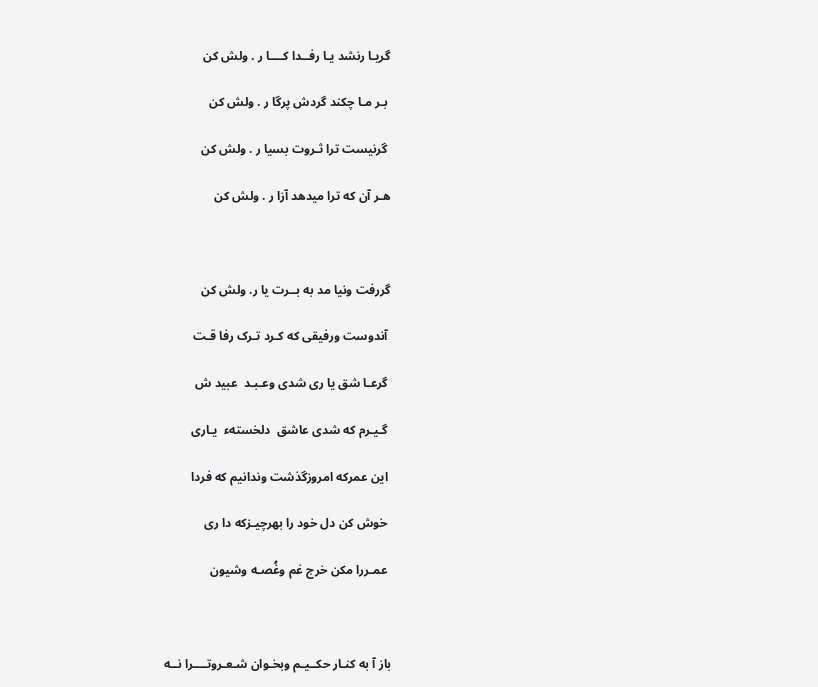گریـا رنشد یـا رفــدا کــــا ر . ولش کن

 بـر مـا چکند گردش پرگا ر . ولش کن

 گرنیست ترا ثـروت بسیا ر . ولش کن

هـر آن که ترا میدهد آزا ر . ولش کن



گررفت ونیا مد به بــرت یا ر. ولش کن

 آندوست ورفیقی که کـرد تـرک رفا قـت

 گرعـا شق یا ری شدی وعـبـد  عبید ش

 گـیـرم که شدی عاشق  دلخستهء  یـاری

 این عمرکه امروزگذشت وندانیم که فردا

 خوش کن دل خود را بهرچیـزکه دا ری

 عمـررا مکن خرج غم وغُصـه وشیون



باز آ به کنـار حکــیـم وبخـوان شـعـروتــــرا نــه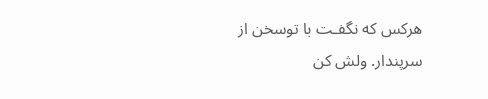هرکس که نگفـت با توسخن از سرپندار. ولش کن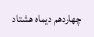چهاردهم دیماه هشتاد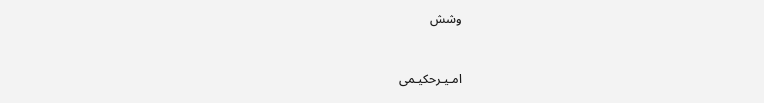وشش



امـیـرحکیـمی